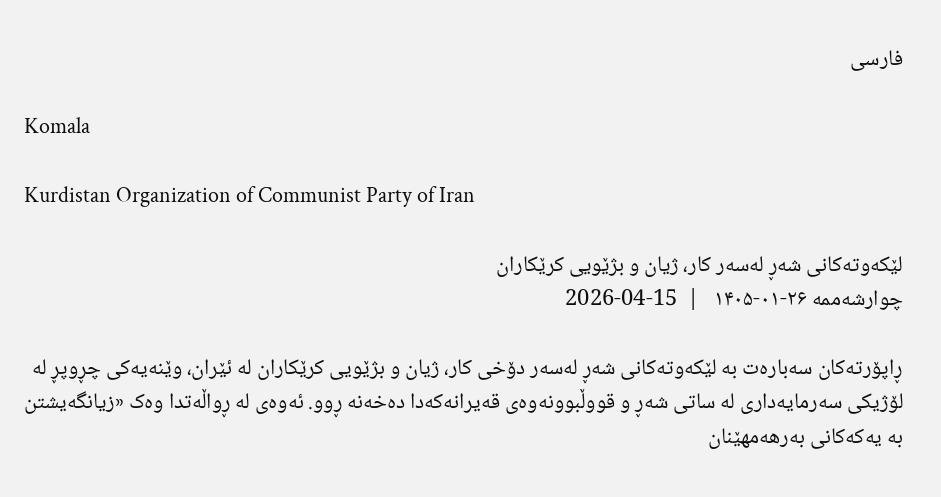فارسی

Komala

Kurdistan Organization of Communist Party of Iran

لێکەوتەکانی شەڕ لەسەر کار، ژیان و بژێویی کرێکاران
چوارشەممە ۲۶-۰۱-۱۴۰۵   |  15-04-2026

ڕاپۆرتەکان سەبارەت بە لێکەوتەکانی شەڕ لەسەر دۆخی کار، ژیان و بژێویی کرێکاران لە ئێران، وێنەیەکی چڕوپڕ لە لۆژیکی سەرمایەداری لە ساتی شەڕ و قووڵبوونەوەی قەیرانەکەدا دەخەنە ڕوو. ئەوەی لە ڕواڵەتدا وەک «زیانگەیشتن بە یەکەکانی بەرهەمهێنان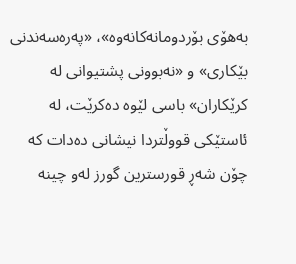بەهۆی بۆردومانەکانەوە»، «پەرەسەندنی بێکاری» و «نەبوونی پشتیوانی لە کرێکاران» باسی لێوە دەکرێت، لە ئاستێکی قووڵتردا نیشانی دەدات کە چۆن شەڕ قورسترین گورز لەو چینە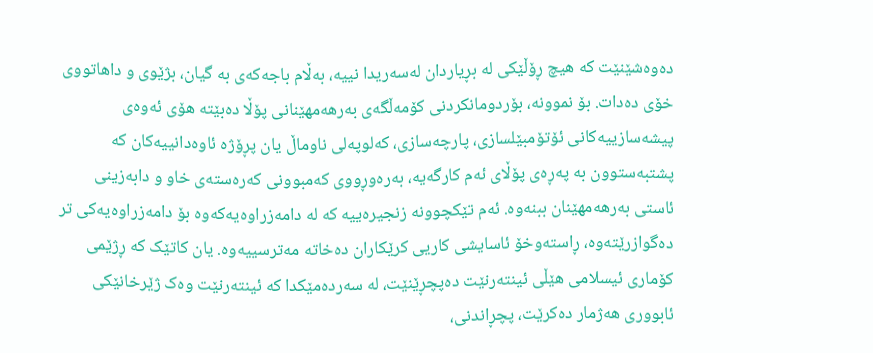دەوەشێنێت کە هیچ ڕۆڵێکی لە بڕیاردان لەسەریدا نییە، بەڵام باجەکەی بە گیان، بژێوی و داهاتووی خۆی دەدات. بۆ نموونە، بۆردومانکردنی کۆمەڵگەی بەرهەمهێنانی پۆڵا دەبێتە هۆی ئەوەی پیشەسازییەکانی ئۆتۆمبێلسازی، پارچەسازی، کەلوپەلی ناوماڵ یان پڕۆژە ئاوەدانییەکان کە پشتبەستوون بە پەڕەی پۆڵای ئەم کارگەیە، بەرەوڕووی کەمبوونی کەرەستەی خاو و دابەزینی ئاستی بەرهەمهێنان ببنەوە. ئەم تێکچوونە زنجیرەییە کە لە دامەزراوەیەکەوە بۆ دامەزراوەیەکی تر دەگوازرێتەوە، ڕاستەوخۆ ئاسایشی کاریی کرێکاران دەخاتە مەترسییەوە. یان کاتێک کە ڕژێمی کۆماری ئیسلامی هێڵی ئینتەرنێت دەپچڕێنێت، لە سەردەمێکدا کە ئینتەرنێت وەک ژێرخانێکی ئابووری هەژمار دەکرێت، پچڕاندنی،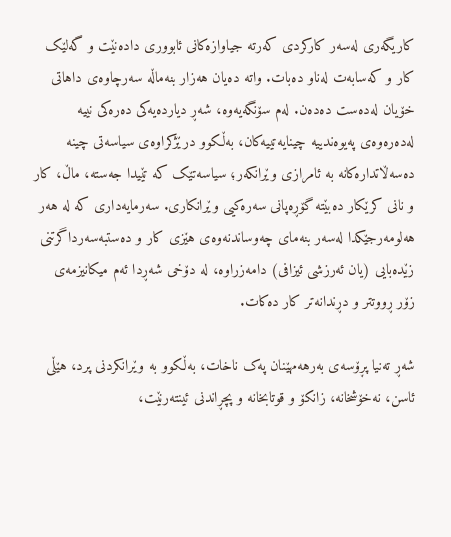کاریگەری لەسەر کارکردی کەرتە جیاوازەکانی ئابووری دادەنێت و گەلێک کار و کەسابەت لەناو دەبات. واتە دەیان هەزار بنەماڵە سەرچاوەی داهاتی خۆیان لەدەست دەدەن. لەم سۆنگەیەوە، شەڕ دیاردەیەکی دەرەکی نییە لەدەرەوەی پەیوەندییە چینایەتییەکان، بەڵکوو درێژکراوەی سیاسەتی چینە دەسەڵاتدارەکانە بە ئامرازی وێرانکەر؛ سیاسەتێک کە تێیدا جەستە، ماڵ، کار و نانی کرێکار دەبێتە گۆڕەپانی سەرەکیی وێرانکاری. سەرمایەداری کە لە هەر هەلومەرجێکدا لەسەر بنەمای چەوساندنەوەی هێزی کار و دەستبەسەرداگرتنی زێدەبایی (یان ئەرزشی ئیزافی) دامەزراوە، لە دۆخی شەڕدا ئەم میکانیزمەی زۆر ڕووتتر و دڕندانەتر کار دەکات.

شەڕ تەنیا پڕۆسەی بەرهەمهێنان پەک ناخات، بەڵکوو بە وێرانکردنی پرد، هێڵی ئاسن، نەخۆشخانە، زانکۆ و قوتابخانە و پچڕاندنی ئینتەرنێت،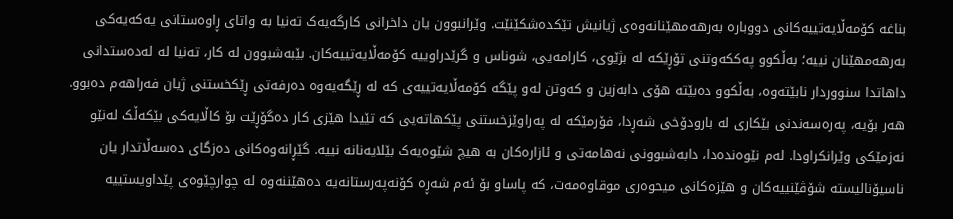بناغە کۆمەڵایەتییەکانی دووبارە بەرهەمهێنانەوەی ژیانیش تێکدەشکێنێت. وێرانبوون یان داخرانی کارگەیەک تەنیا بە واتای ڕاوەستانی یەکەیەکی بەرهەمهێنان نییە؛ بەڵکوو پەککەوتنی تۆڕێکە لە بژێوی، کارامەیی، شوناس و گرێدراوییە کۆمەڵایەتییەکان. بێبەشبوون لە کار، تەنیا لە لەدەستدانی داهاتدا سنووردار نابێتەوە، بەڵکوو دەبێتە هۆی دابەزین و کەوتن لەو پێگە کۆمەڵایەتییەی کە لە ڕێگەیەوە دەرفەتی ڕێکخستنی ژیان فەراهەم دەبوو. هەر بۆیە، پەرەسەندنی بێکاری لە بارودۆخی شەڕدا، فۆرمێکە لە پەراوێزخستنی پێکهاتەیی کە تێیدا هێزی کار دەگۆڕێت بۆ کاڵایەکی بێکەڵک لەنێو نەزمێکی وێرانکراودا. لەم نێوەندەدا، دابەشبوونی نەهامەتی و ئازارەکان بە هیچ شێوەیەک بێلایەنانە نییە. گێڕانەوەکانی دەزگای دەسەڵاتدار یان ناسیۆنالیستە شۆڤێنییەکان و هێزەکانی میحوەری موقاوەمەت، کە پاساو بۆ ئەم شەڕە کۆنەپەرستانەیە دەهێننەوە لە چوارچێوەی پێداویستییە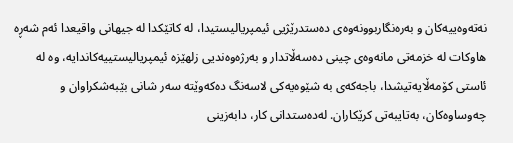نەتەوەییەکان و بەرەنگاربوونەوەی دەستدرێژیی ئیمپریالیستیدا، لە کاتێکدا لە جیهانی واقیعدا ئەم شەڕە هاوکات لە خزمەتی مانەوەی چینی دەسەڵاتدار و بەرژەوەندیی زلهێزە ئیمپریالیستییەکاندایە، وە لە ئاستی کۆمەڵایەتیشدا، باجەکەی بە شێوەیەکی لاسەنگ دەکەوێتە سەر شانی بێبەشکراوان و چەوساوەکان، بەتایبەتی کرێکاران. لەدەستدانی کار، دابەزینی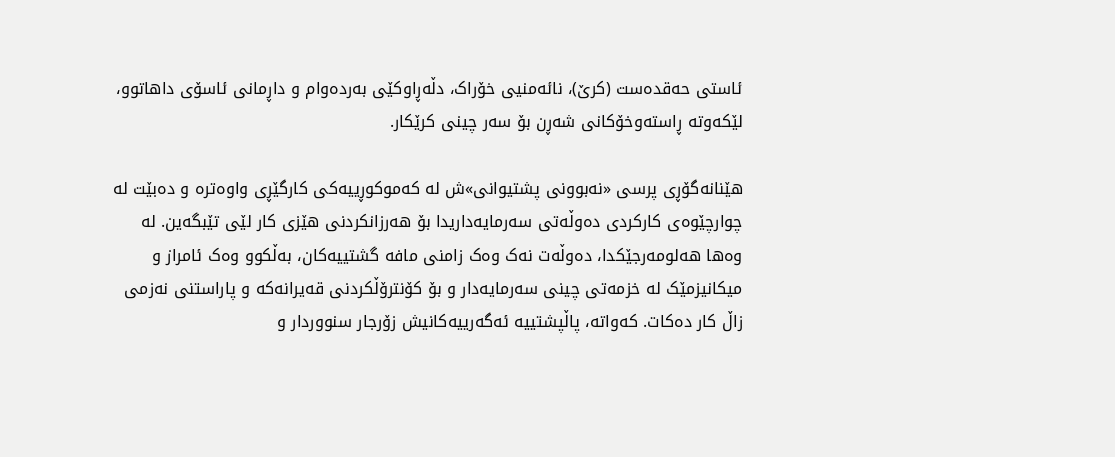ئاستی حەقدەست (کرێ)، نائەمنیی خۆراک، دڵەڕاوکێی بەردەوام و داڕمانی ئاسۆی داهاتوو، لێکەوتە ڕاستەوخۆکانی شەڕن بۆ سەر چینی کرێکار.

هێنانەگۆڕی پرسی «نەبوونی پشتیوانی»ش لە کەموکوڕییەکی کارگێڕی واوەترە و دەبێت لە چوارچێوەی کارکردی دەوڵەتی سەرمایەداریدا بۆ هەرزانکردنی هێزی کار لێی تێبگەین. لە وەها هەلومەرجێکدا، دەوڵەت نەک وەک زامنی مافە گشتییەکان، بەڵکوو وەک ئامراز و میکانیزمێک لە خزمەتی چینی سەرمایەدار و بۆ کۆنترۆڵکردنی قەیرانەکە و پاراستنی نەزمی زاڵ کار دەکات. کەواتە، پاڵپشتییە ئەگەرییەکانیش زۆرجار سنووردار و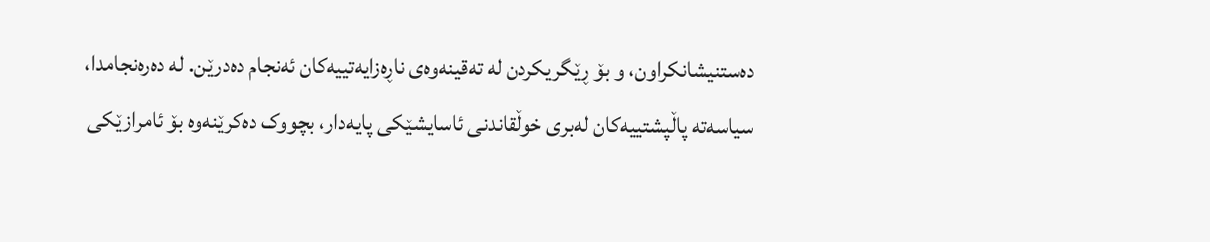دەستنیشانکراون، و بۆ ڕێگریکردن لە تەقینەوەی ناڕەزایەتییەکان ئەنجام دەدرێن. لە دەرەنجامدا، سیاسەتە پاڵپشتییەکان لەبری خوڵقاندنی ئاسایشێکی پایەدار، بچووک دەکرێنەوە بۆ ئامرازێکی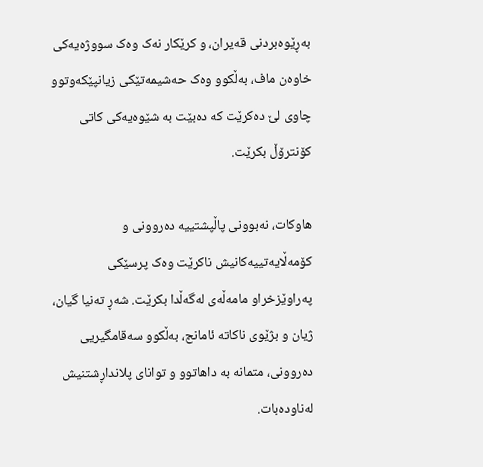بەڕێوەبردنی قەیران، و کرێکار نەک وەک سووژەیەکی خاوەن ماف، بەڵکوو وەک حەشیمەتێکی زیانپێکەوتوو چاوی لێ دەکرێت کە دەبێت بە شێوەیەکی کاتی کۆنترۆڵ بکرێت.

هاوکات، نەبوونی پاڵپشتییە دەروونی و کۆمەڵایەتییەکانیش ناکرێت وەک پرسێکی پەراوێزخراو مامەڵەی لەگەڵدا بکرێت. شەڕ تەنیا گیان، ژیان و بژێوی ناکاتە ئامانج، بەڵکوو سەقامگیریی دەروونی، متمانە بە داهاتوو و توانای پلانداڕشتنیش لەناودەبات.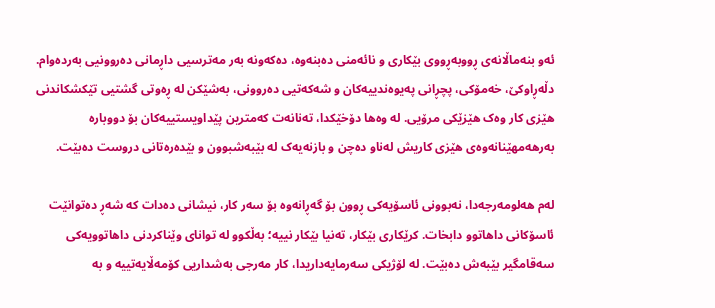ئەو بنەماڵانەی ڕووبەڕووی بێکاری و نائەمنی دەبنەوە، دەکەونە بەر مەترسیی داڕمانی دەروونیی بەردەوام. دڵەڕاوکێ، خەمۆکی، پچڕانی پەیوەندییەکان و شەکەتیی دەروونی، بەشێکن لە ڕەوتی گشتیی تێکشکاندنی هێزی کار وەک هێزێکی مرۆیی. لە وەها دۆخێکدا، تەنانەت کەمترین پێداویستییەکان بۆ دووبارە بەرهەمهێنانەوەی هێزی کاریش لەناو دەچن و بازنەیەک لە بێبەشبوون و بێدەرەتانی دروست دەبێت.

لەم هەلومەرجەدا، نەبوونی ئاسۆیەکی ڕوون بۆ گەڕانەوە بۆ سەر کار، نیشانی دەدات کە شەڕ دەتوانێت ئاسۆکانی داهاتوو دابخات. کرێکاری بێکار، تەنیا بێکار نییە؛ بەڵکوو لە توانای وێناکردنی داهاتوویەکی سەقامگیر بێبەش دەبێت. لە لۆژیکی سەرمایەداریدا، کار مەرجی بەشداریی کۆمەڵایەتییە و بە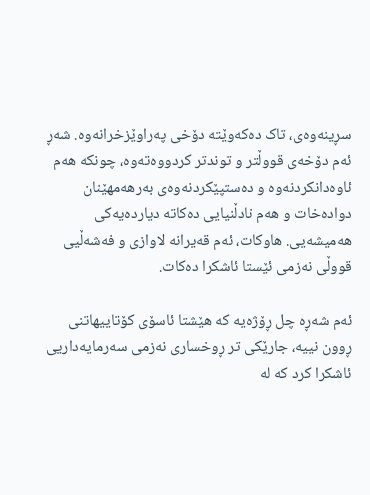سڕینەوەی، تاک دەکەوێتە دۆخی پەراوێزخرانەوە. شەڕ ئەم دۆخەی قووڵتر و توندتر کردووەتەوە، چونکە هەم ئاوەدانکردنەوە و دەستپێکردنەوەی بەرهەمهێنان دوادەخات و هەم نادڵنیایی دەکاتە دیاردەیەکی هەمیشەیی. هاوکات، ئەم قەیرانە لاوازی و فەشەڵیی قووڵی نەزمی ئێستا ئاشکرا دەکات.

ئەم شەڕە چل ڕۆژەیە کە هێشتا ئاسۆی کۆتاییهاتنی ڕوون نییە، جارێکی تر ڕوخساری نەزمی سەرمایەداریی ئاشکرا کرد کە لە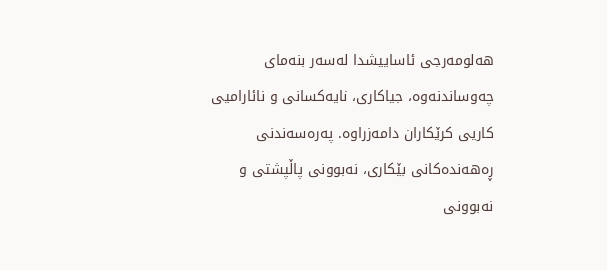هەلومەرجی ئاساییشدا لەسەر بنەمای چەوساندنەوە، جیاکاری، نایەکسانی و نائارامیی کاریی کرێکاران دامەزراوە. پەرەسەندنی ڕەهەندەکانی بێکاری، نەبوونی پاڵپشتی و نەبوونی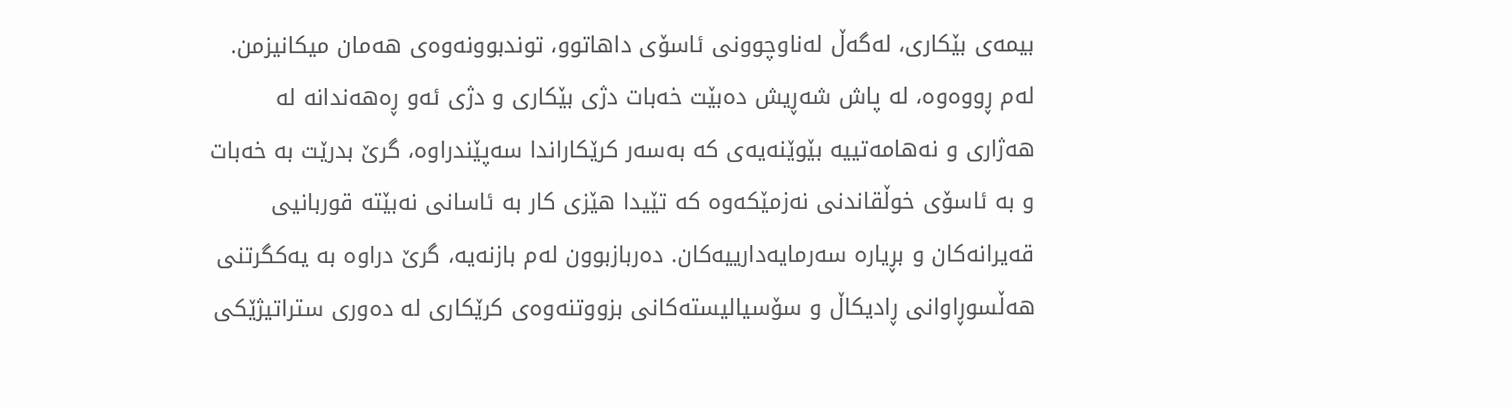بیمەی بێکاری، لەگەڵ لەناوچوونی ئاسۆی داهاتوو، توندبوونەوەی هەمان میکانیزمن. لەم ڕووەوە، لە پاش شەڕیش دەبێت خەبات دژی بێکاری و دژی ئەو ڕەهەندانە لە هەژاری و نەهامەتییە بێوێنەیەی کە بەسەر کرێکاراندا سەپێندراوە، گرێ بدرێت بە خەبات و بە ئاسۆی خوڵقاندنی نەزمێکەوە کە تێیدا هێزی کار بە ئاسانی نەبێتە قوربانیی قەیرانەکان و بڕیارە سەرمایەدارییەکان. دەربازبوون لەم بازنەیە، گرێ دراوە بە یەکگرتنی هەڵسوڕاوانی ڕادیکاڵ و سۆسیالیستەکانی بزووتنەوەی کرێکاری لە دەوری ستراتیژێکی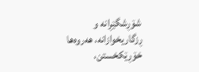شۆڕشگێڕانە و ڕزگاریخوازانە، هەروەها خۆڕێکخستن،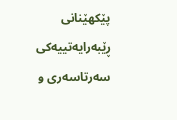پێکهێنانی ڕێبەرایەتییەکی سەرتاسەری و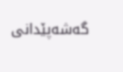گەشەپێدانی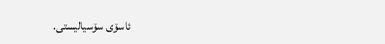ئاسۆی سۆسیالیستی.